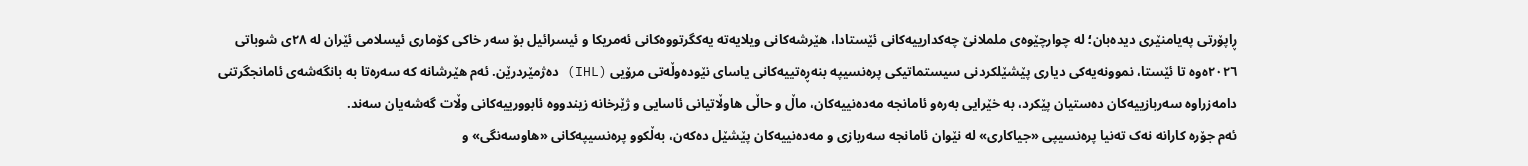ڕاپۆرتی پەیامنێری دیدەبان؛ لە چوارچێوەی ململانێ چەکدارییەکانی ئێستادا، هێرشەکانی ویلایەتە یەکگرتووەکانی ئەمریکا و ئیسرائیل بۆ سەر خاکی کۆماری ئیسلامی ئێران لە ٢٨ی شوباتی ٢٠٢٦ەوە تا ئێستا، نموونەیەکی دیاری پێشێلکردنی سیستماتیکی پرەنسیپە بنەڕەتییەکانی یاسای نێودەوڵەتی مرۆیی (IHL) دەژمێردرێن. ئەم هێرشانە کە سەرەتا بە بانگەشەی ئامانجگرتنی دامەزراوە سەربازییەکان دەستیان پێکرد، بە خێرایی بەرەو ئامانجە مەدەنییەکان، ماڵ و حاڵی هاوڵاتیانی ئاسایی و ژێرخانە زیندووە ئابوورییەکانی وڵات گەشەیان سەند.
ئەم جۆرە کارانە نەک تەنیا پرەنسیپی «جیاکاری» لە نێوان ئامانجە سەربازی و مەدەنییەکان پێشێل دەکەن، بەڵکوو پرەنسیپەکانی «هاوسەنگی» و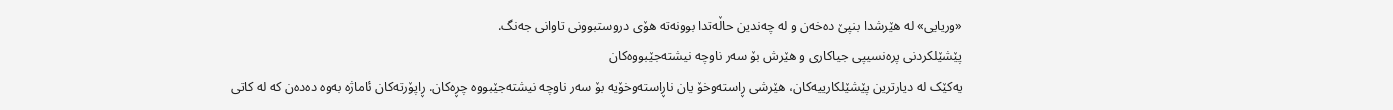«وریایی» لە هێرشدا بنپێ دەخەن و لە چەندین حاڵەتدا بوونەتە هۆی دروستبوونی تاوانی جەنگ.
پێشێلکردنی پرەنسیپی جیاکاری و هێرش بۆ سەر ناوچە نیشتەجێبووەکان
یەکێک لە دیارترین پێشێلکارییەکان، هێرشی ڕاستەوخۆ یان ناڕاستەوخۆیە بۆ سەر ناوچە نیشتەجێبووە چڕەکان. ڕاپۆرتەکان ئاماژە بەوە دەدەن کە لە کاتی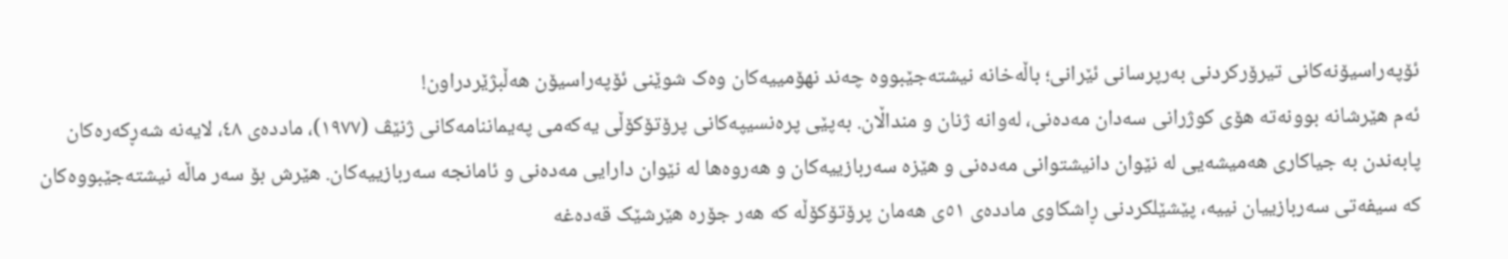ئۆپەراسیۆنەکانی تیرۆرکردنی بەرپرسانی ئێرانی؛ باڵەخانە نیشتەجێبووە چەند نهۆمییەکان وەک شوێنی ئۆپەراسیۆن هەڵبژێردراون!
ئەم هێرشانە بوونەتە هۆی کوژرانی سەدان مەدەنی، لەوانە ژنان و منداڵان. بەپێی پرەنسیپەکانی پرۆتۆکۆڵی یەکەمی پەیماننامەکانی ژنێڤ (١٩٧٧)، ماددەی ٤٨، لایەنە شەڕکەرەکان پابەندن بە جیاکاری هەمیشەیی لە نێوان دانیشتوانی مەدەنی و هێزە سەربازییەکان و هەروەها لە نێوان دارایی مەدەنی و ئامانجە سەربازییەکان. هێرش بۆ سەر ماڵە نیشتەجێبووەکان کە سیفەتی سەربازییان نییە، پێشێلکردنی ڕاشکاوی ماددەی ٥١ی هەمان پرۆتۆکۆڵە کە هەر جۆرە هێرشێک قەدەغە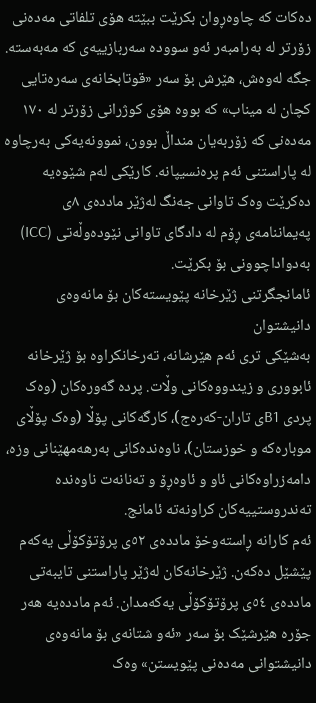دەکات کە چاوەڕوان بکرێت ببێتە هۆی تلفاتی مەدەنی زۆرتر لە بەرامبەر ئەو سوودە سەربازییەی کە مەبەستە.
جگە لەوەش، هێرش بۆ سەر «قوتابخانەی سەرەتایی کچان لە میناب» کە بووە هۆی کوژرانی زۆرتر لە ١٧٠ مەدەنی کە زۆربەیان منداڵ بوون، نموونەیەکی بەرچاوە لە پاراستنی ئەم پرەنسیپانە. کارێکی لەم شێوەیە دەکرێت وەک تاوانی جەنگ لەژێر ماددەی ٨ی پەیماننامەی ڕۆم لە دادگای تاوانی نێودەوڵەتی (ICC) بەدواداچوونی بۆ بکرێت.
ئامانجگرتنی ژێرخانە پێویستەکان بۆ مانەوەی دانیشتوان
بەشێکی تری ئەم هێرشانە، تەرخانکراوە بۆ ژێرخانە ئابووری و زیندووەکانی وڵات. پردە گەورەکان (وەک پردی B1ی تاران-کەرەج)، کارگەکانی پۆڵا (وەک پۆڵای موبارەکە و خوزستان)، ناوەندەکانی بەرهەمهێنانی وزە، دامەزراوەکانی ئاو و ئاوەڕۆ و تەنانەت ناوەندە تەندروستییەکان کراونەتە ئامانج.
ئەم کارانە ڕاستەوخۆ ماددەی ٥٢ی پرۆتۆکۆڵی یەکەم پێشێل دەکەن. ژێرخانەکان لەژێر پاراستنی تایبەتی ماددەی ٥٤ی پرۆتۆکۆڵی یەکەمدان. ئەم ماددەیە هەر جۆرە هێرشێک بۆ سەر «ئەو شتانەی بۆ مانەوەی دانیشتوانی مەدەنی پێویستن» وەک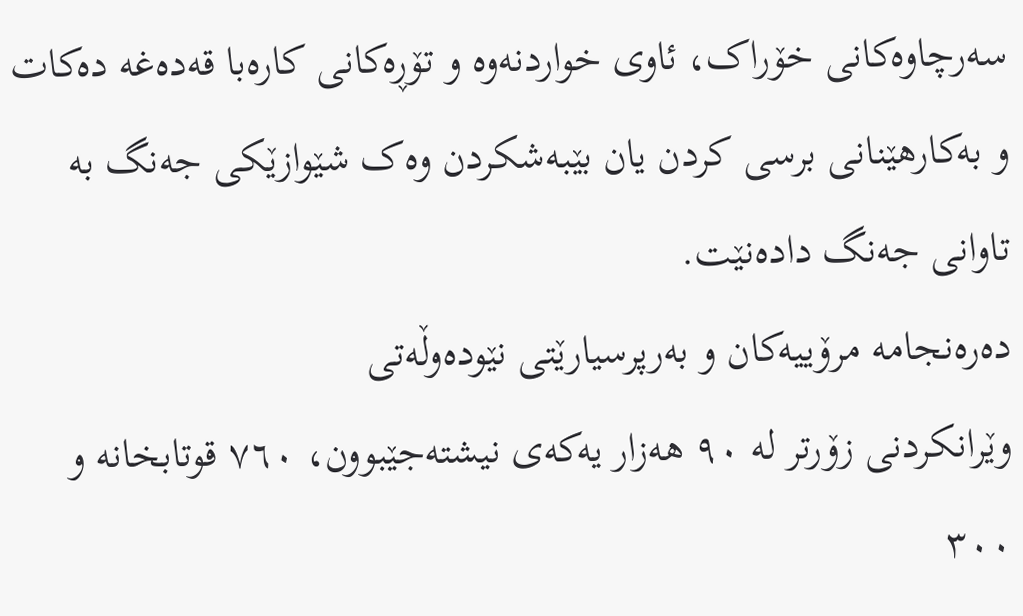سەرچاوەکانی خۆراک، ئاوی خواردنەوە و تۆڕەکانی کارەبا قەدەغە دەکات و بەکارهێنانی برسی کردن یان بێبەشکردن وەک شێوازێکی جەنگ بە تاوانی جەنگ دادەنێت.
دەرەنجامە مرۆییەکان و بەرپرسیارێتی نێودەوڵەتی
وێرانکردنی زۆرتر لە ٩٠ هەزار یەکەی نیشتەجێبوون، ٧٦٠ قوتابخانە و ٣٠٠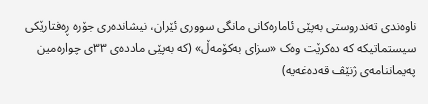ناوەندی تەندروستی بەپێی ئامارەکانی مانگی سووری ئێران، نیشاندەری جۆرە ڕەفتارێکی سیستماتیکە کە دەکرێت وەک «سزای بەکۆمەڵ» (کە بەپێی ماددەی ٣٣ی چوارەمین پەیماننامەی ژنێڤ قەدەغەیە)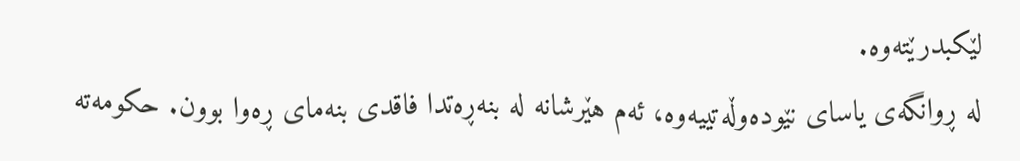لێکبدرێتەوە.
لە ڕوانگەی یاسای نێودەوڵەتییەوە، ئەم هێرشانە لە بنەڕەتدا فاقدی بنەمای ڕەوا بوون. حکومەتە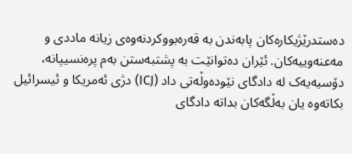دەستدرێژیکارەکان پابەندن بە قەرەبووکردنەوەی زیانە ماددی و مەعنەوییەکان. ئێران دەتوانێت بە پشتبەستن بەم پرەنسیپانە، دۆسیەیەک لە دادگای نێودەوڵەتی داد (ICJ) دژی ئەمریکا و ئیسرائیل بکاتەوە یان بەڵگەکان بداتە دادگای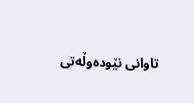تاوانی نێودەوڵەتی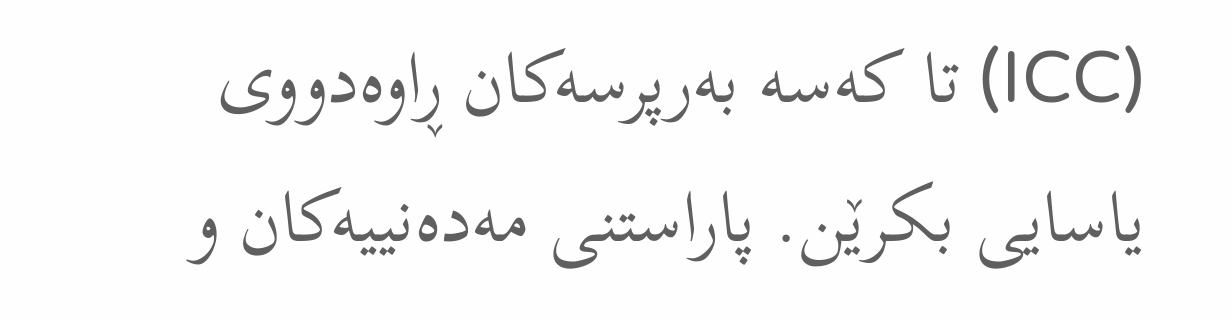(ICC) تا کەسە بەرپرسەکان ڕاوەدووی یاسایی بکرێن. پاراستنی مەدەنییەکان و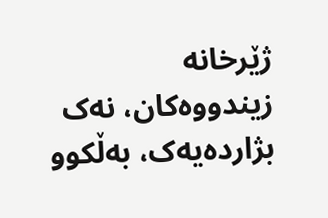ژێرخانە زیندووەکان، نەک بژاردەیەک، بەڵکوو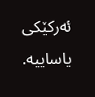ئەرکێکی یاساییە.